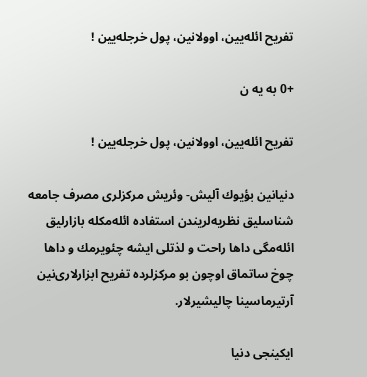تفریح ائله‌یین، اوولانین، پول خرجله‌یین !

+0 به یه ن

تفریح ائله‌یین، اوولانین، پول خرجله‌یین !

دنیانین بؤیوك آلیش- وئریش مركزلری مصرف جامعه شناسلیق نظریه‌لریندن استفاده ائله‌مكله بازارلیق ائله‌مگی داها راحت و لذتلی ایشه چئویرمك و داها چوخ ساتماق اوچون بو مركزلرده تفریح ابزارلاری‌نین آرتیرماسینا چالیشیرلار.

ایكینجی دنیا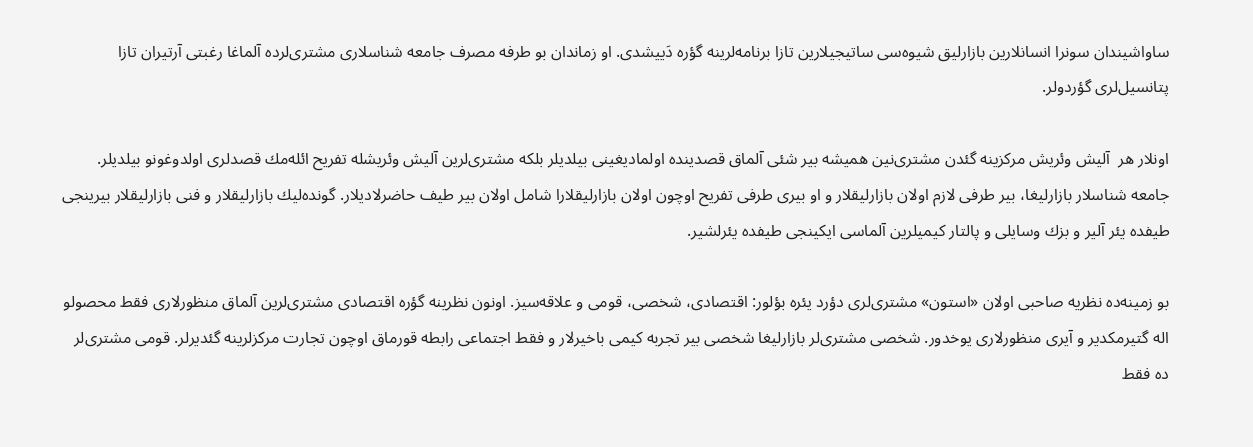ساواشیندان سونرا انسانلارین بازارلیق شیوه‌سی ساتیجیلارین تازا برنامه‌لرینه گؤره دَییشدی. او زماندان بو طرفه مصرف جامعه شناسلاری مشتری‌لرده آلماغا رغبتی آرتیران تازا پتانسیل‌لری گؤردولر.

اونلار هر  آلیش وئریش مركزینه گئدن مشتری‌نین همیشه بیر شئی آلماق قصدینده اولمادیغینی بیلدیلر بلكه مشتری‌لرین آلیش وئریشله تفریح ائله‌مك قصدلری اولدوغونو بیلدیلر. جامعه شناسلار بازارلیغا، بیر طرفی لازم اولان بازارلیقلار و او بیری طرفی تفریح اوچون اولان بازارلیقلارا شامل اولان بیر طیف حاضرلادیلار. گونده‌لیك بازارلیقلار و فنی بازارلیقلار بیرینجی طیفده یئر آلیر و بزك وسایلی و پالتار كیمیلرین آلماسی ایكینجی طیفده یئرلشیر.

بو زمینه‌ده نظریه صاحبی اولان «استون» مشتری‌لری دؤرد یئره بؤلور: اقتصادی، شخصی، قومی و علاقه‌سیز. اونون نظرینه گؤره اقتصادی مشتری‌لرین آلماق منظورلاری فقط محصولو اله گتیرمكدیر و آیری منظورلاری یوخدور. شخصی مشتری‌لر بازارلیغا شخصی بیر تجربه كیمی باخیرلار و فقط اجتماعی رابطه قورماق اوچون تجارت مركزلرینه گئدیرلر. قومی مشتری‌لر ده فقط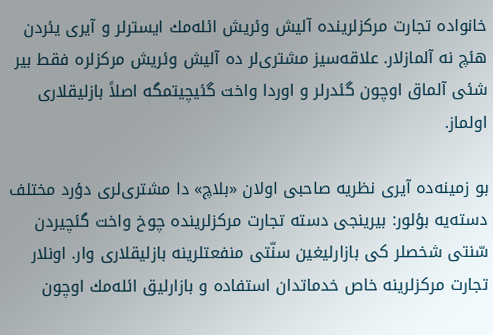خانواده تجارت مركزلرینده آلیش وئریش ائله‌مك ایسترلر و آیری یئردن هئچ نه آلمازلار. علاقه‌سیز مشتری‌لر ده آلیش وئریش مركزلره فقط بیر شئی آلماق اوچون گئدرلر و اوردا واخت گئیچیتمگه اصلاً بازلیقلاری اولماز.

بو زمینه‌ده آیری نظریه صاحبی اولان «بلاچ» دا مشتری‌لری دؤرد مختلف دسته‌یه بؤلور: بیرینجی دسته تجارت مركزلرینده چوخ واخت گئچیردن سّنتی شخصلر كی بازارلیغین سنّتی منفعتلرینه بازلیقلاری وار. اونلار تجارت مركزلرینه خاص خدماتدان استفاده و بازارلیق ائله‌مك اوچون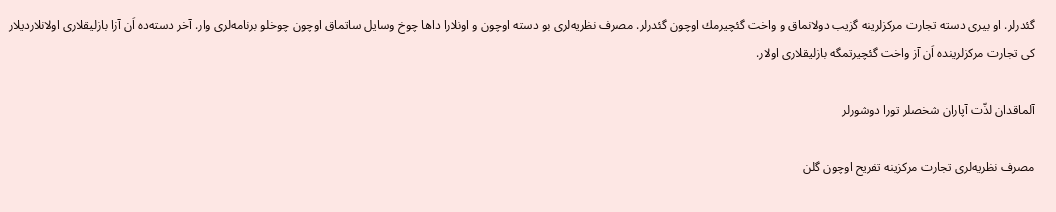گئدرلر. او بیری دسته تجارت مركزلرینه گزیب دولانماق و واخت گئچیرمك اوچون گئدرلر. مصرف نظریه‌لری بو دسته اوچون و اونلارا داها چوخ وسایل ساتماق اوچون چوخلو برنامه‌لری وار. آخر دسته‌ده اَن آزا بازلیقلاری اولانلاردیلار كی تجارت مركزلرینده اَن آز واخت گئچیرتمگه بازلیقلاری اولار.

آلماقدان لذّت آپاران شخصلر تورا دوشورلر

مصرف نظریه‌لری تجارت مركزینه تفریح اوچون گلن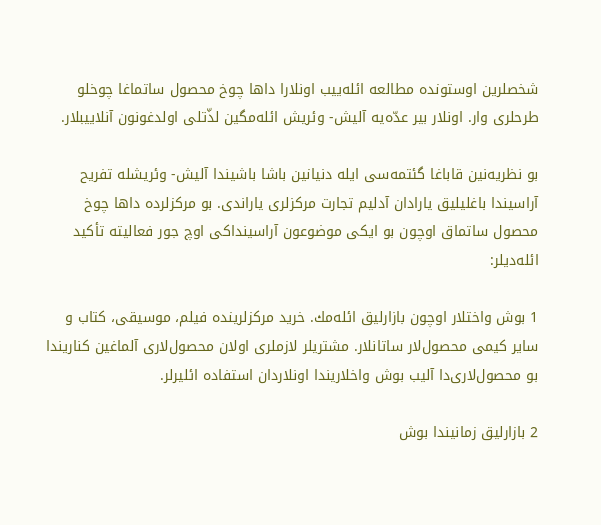شخصلرین اوستونده مطالعه ائله‌ییب اونلارا داها چوخ محصول ساتماغا چوخلو طرحلری وار. اونلار بیر عدّه‌یه آلیش- وئریش ائله‌مگین لذّتلی اولدغونون آنلاییبلار.

بو نظریه‌نین قاباغا گئتمه‌سی ایله دنیانین باشا باشیندا آلیش- وئریشله تفریح آراسیندا باغلیلیق یارادان آدلیم تجارت مركزلری یاراندی. بو مركزلرده داها چوخ محصول ساتماق اوچون بو ایكی موضوعون آراسینداكی اوچ جور فعالیته تأكید ائله‌دیلر:

1 بوش واختلار اوچون بازارلیق ائله‌مك. خرید مركزلرینده فیلم، موسیقی، كتاب و سایر كیمی محصول‌لار ساتانلار. مشتریلر لازملری اولان محصول‌لاری آلماغین كناریندا بو محصول‌لاری‌دا آلیب بوش واخلاریندا اونلاردان استفاده ائلیرلر.

2 بازارلیق زمانیندا بوش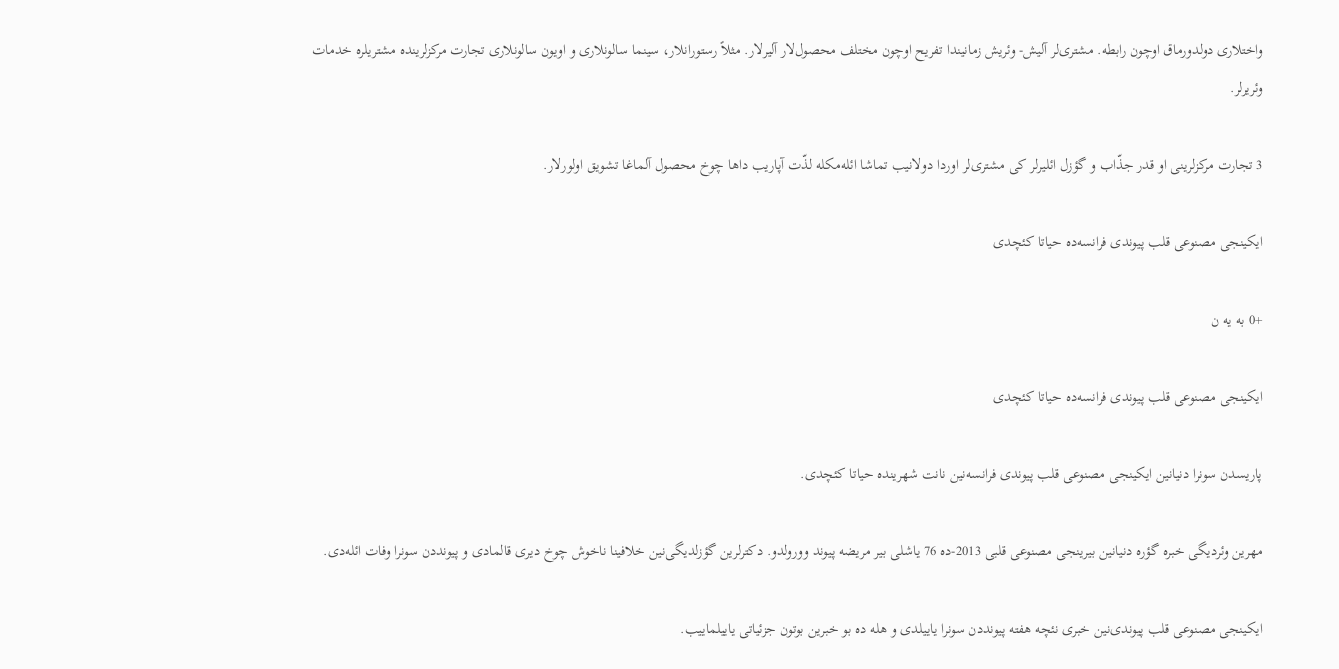واختلاری دولدورماق اوچون رابطه. مشتری‌لر آلیش- وئریش زمانیندا تفریح اوچون مختلف محصول‌لار آلیرلار. مثلاً رستورانلار، سینما سالونلاری و اویون سالونلاری تجارت مركزلرینده مشتریلره خدمات وئریرلر.

3 تجارت مركزلرینی او قدر جذّاب و گؤزل ائلیرلر كی مشتری‌لر اوردا دولانیب تماشا ائله‌مكله لذّت آپاریب داها چوخ محصول آلماغا تشویق اولورلار.

ایكینجی مصنوعی قلب پیوندی فرانسه‌ده حیاتا كئچدی

+0 به یه ن

ایكینجی مصنوعی قلب پیوندی فرانسه‌ده حیاتا كئچدی

پاریسدن سونرا دنیانین ایكینجی مصنوعی قلب پیوندی فرانسه‌نین نانت شهرینده حیاتا كئچدی.

مهرین وئردیگی خبره گؤره دنیانین بیرینجی مصنوعی قلبی 2013-ده 76 یاشلی بیر مریضه پیوند وورولدو. دكترلرین گؤزلدیگی‌نین خلافینا ناخوش چوخ دیری قالمادی و پیونددن سونرا وفات ائله‌دی.

ایكینجی مصنوعی قلب پیوندی‌نین خبری نئچه هفته پیونددن سونرا یاییلدی و هله ده بو خبرین بوتون جزئیاتی یاییلماییب.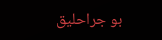بو جراحلیق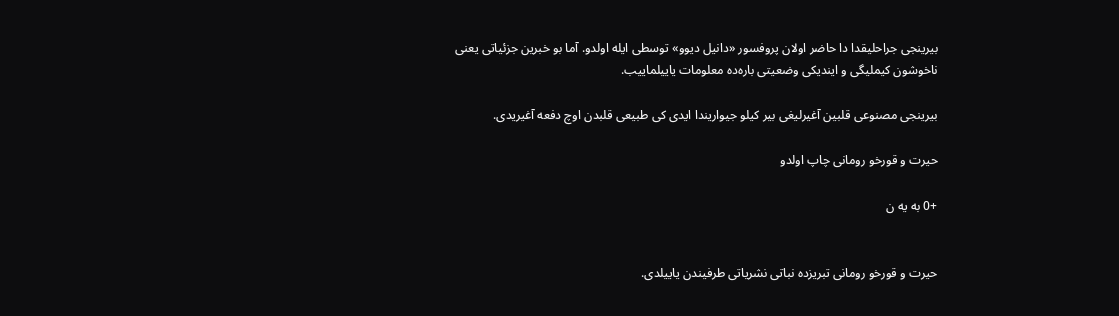بیرینجی جراحلیقدا دا حاضر اولان پروفسور «دانیل دیوو» توسطی ایله اولدو. آما بو خبرین جزئیاتی یعنی ناخوشون كیملیگی و ایندیكی وضعیتی باره‌ده معلومات یاییلماییب.

بیرینجی مصنوعی قلبین آغیرلیغی بیر كیلو جیواریندا ایدی كی طبیعی قلبدن اوچ دفعه آغیریدی.

حیرت و قورخو رومانی چاپ اولدو

+0 به یه ن


حیرت و قورخو رومانی تبریزده نباتی نشریاتی طرفیندن یاییلدی.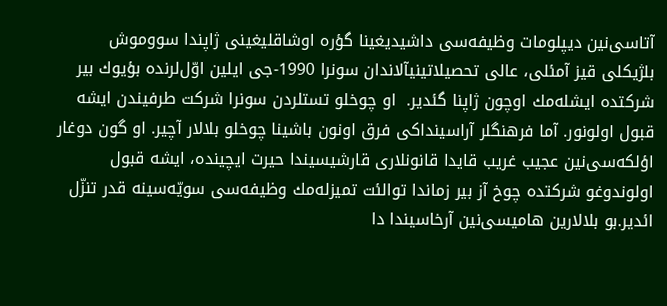آتاسی‌نین دیپلومات وظیفه‌سی داشیدیغینا گؤره اوشاقلیغینی ژاپندا سووموش بلژیكلی قیز آمئلی، عالی تحصیلاتینیآلاندان سونرا 1990-جی ایلین اوّل‌لرنده بؤیوك بیر شركتده ایشله‌مك اوچون ژاپنا گئدیر.  او چوخلو تستلردن سونرا شركت طرفیندن ایشه قبول اولونور. آما فرهنگلر آراسینداكی فرق اونون باشینا چوخلو بلالار آچیر. او گون دوغار اؤلكه‌سی‌نین عجیب غریب قایدا قانونلاری قارشیسیندا حیرت ایچینده‌، ایشه قبول اولوندوغو شركتده چوخ آز بیر زماندا توالئت تمیزله‌مك وظیفه‌سی سویّه‌سینه قدر تنزّل ائدیر.بو بلالارین هامیسی‌نین آرخاسیندا دا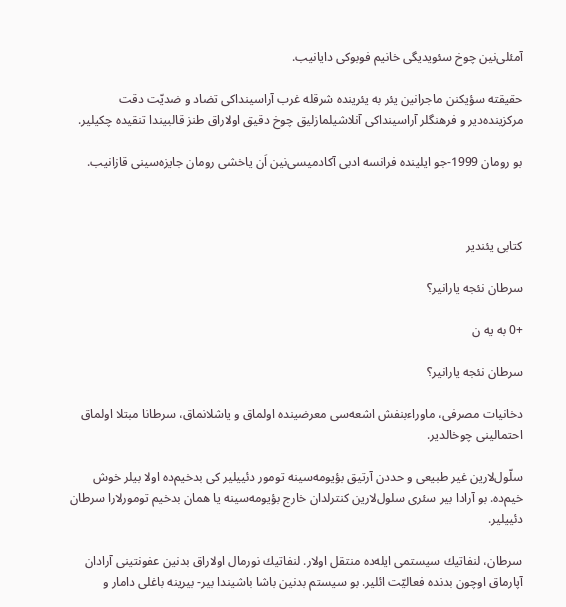آمئلی‌نین چوخ سئویدیگی خانیم فوبوكی دایانیب.

حقیقته سؤیكنن ماجرانین یئر به یئرینده شرقله غرب آراسینداكی تضاد و ضدیّت دقت مركزینده‌دیر و فرهنگلر آراسینداكی آنلاشیلمازلیق چوخ دقیق اولاراق طنز قالبیندا تنقیده چكیلیر.

بو رومان 1999-جو ایلینده فرانسه ادبی آكادمیسی‌نین اَن یاخشی رومان جایزه‌سینی قازانیب.



كتابی یئندیر

سرطان نئجه یارانیر؟

+0 به یه ن

سرطان نئجه یارانیر؟

دخانیات مصرفی، ماوراءبنفش اشعه‌سی معرضینده اولماق و یاشلانماق، سرطانا مبتلا اولماق احتمالینی چوخالدیر.

سلّول‌لارین غیر طبیعی و حددن آرتیق بؤیومه‌سینه تومور دئییلیر كی بدخیم‌ده اولا بیلر خوش خیم‌ده. بو آرادا بیر سئری سلول‌لارین كنترلدان خارج بؤیومه‌سینه‌ یا همان بدخیم تومورلارا سرطان دئییلیر.

سرطان، لنفاتیك سیستمی ایله‌ده منتقل اولار. لنفاتیك نورمال اولاراق بدنین عفونتینی آرادان آپارماق اوچون بدنده فعالیّت ائلیر. بو سیستم بدنین باشا باشیندا بیر- بیرینه باغلی دامار و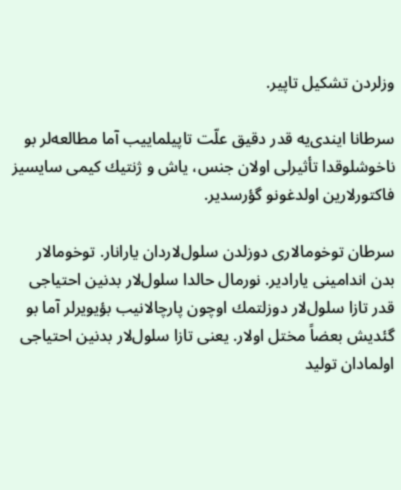وزلردن تشكیل تاپیر.

سرطانا ایندی‌یه قدر دقیق علّت تاپیلماییب آما مطالعه‌لر بو ناخوشلوقدا تأثیرلی اولان جنس، یاش و ژنتیك كیمی سایسیز فاكتورلارین اولدغونو گؤرسدیر.

سرطان توخومالاری دوزلدن سلول‌لاردان یارانار. توخومالار بدن اندامینی یارادیر. نورمال حالدا سلول‌لار بدنین احتیاجی قدر تازا سلول‌لار دوزلتمك اوچون پارچالانیب بؤیویرلر آما بو گئدیش بعضاً مختل اولار. یعنی تازا سلول‌لار بدنین احتیاجی اولمادان تولید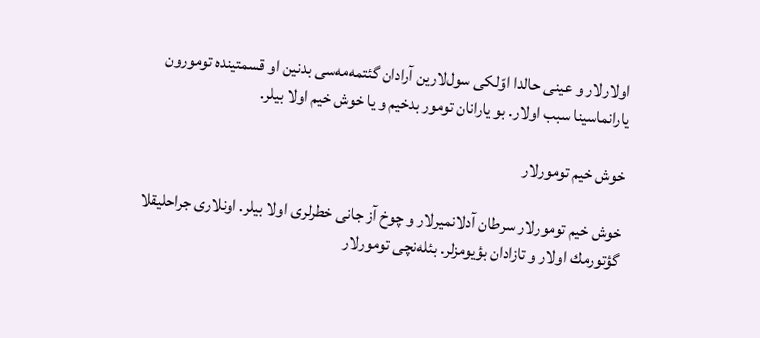اولارلار و عینی حالدا اوّلكی سول‌لارین آرادان گئتمه‌مه‌سی بدنین او قسمتینده تومورون یارانماسینا سبب اولار. بو یارانان تومور بدخیم و یا خوش خیم اولا بیلر.

خوش خیم تومورلار

خوش خیم تومورلار سرطان آدلانمیرلار و چوخ آز جانی خطرلری اولا بیلر. اونلاری جراحلیقلا گؤتورمك اولار و تازادان بؤیومزلر. بئله‌نچی تومورلار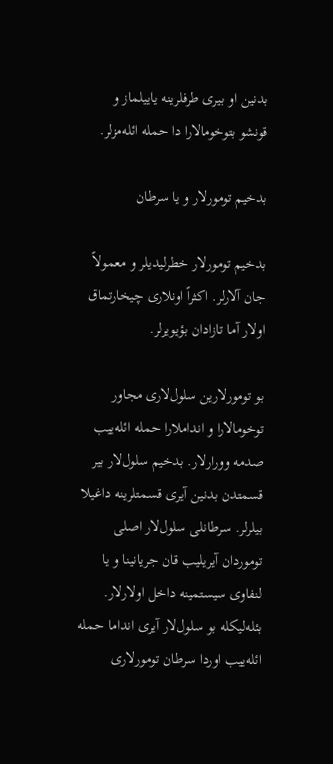بدنین او بیری طرفلرینه یاییلماز و قونشو بتوخومالارا دا حمله ائله‌مزلر.

بدخیم تومورلار و یا سرطان

بدخیم تومورلار خطرلیدیلر و معمولاً جان آلارلر. اكثراً اونلاری چیخارتماق اولار آما تازادان بؤیویرلر.

بو تومورلارین سلول‌لاری مجاور توخومالارا و انداملارا حمله ائله‌ییب صدمه وورارلار. بدخیم سلول‌لار بیر قسمتدن بدنین آیری قسمتلرینه داغیلا بیلرلر. سرطانلی سلول‌لار اصلی توموردان آیریلیب قان جریانینا و یا لنفاوی سیستمینه داخل اولارلار.  بئله‌لیكله بو سلول‌لار آیری انداما حمله ائله‌ییب اوردا سرطان تومورلاری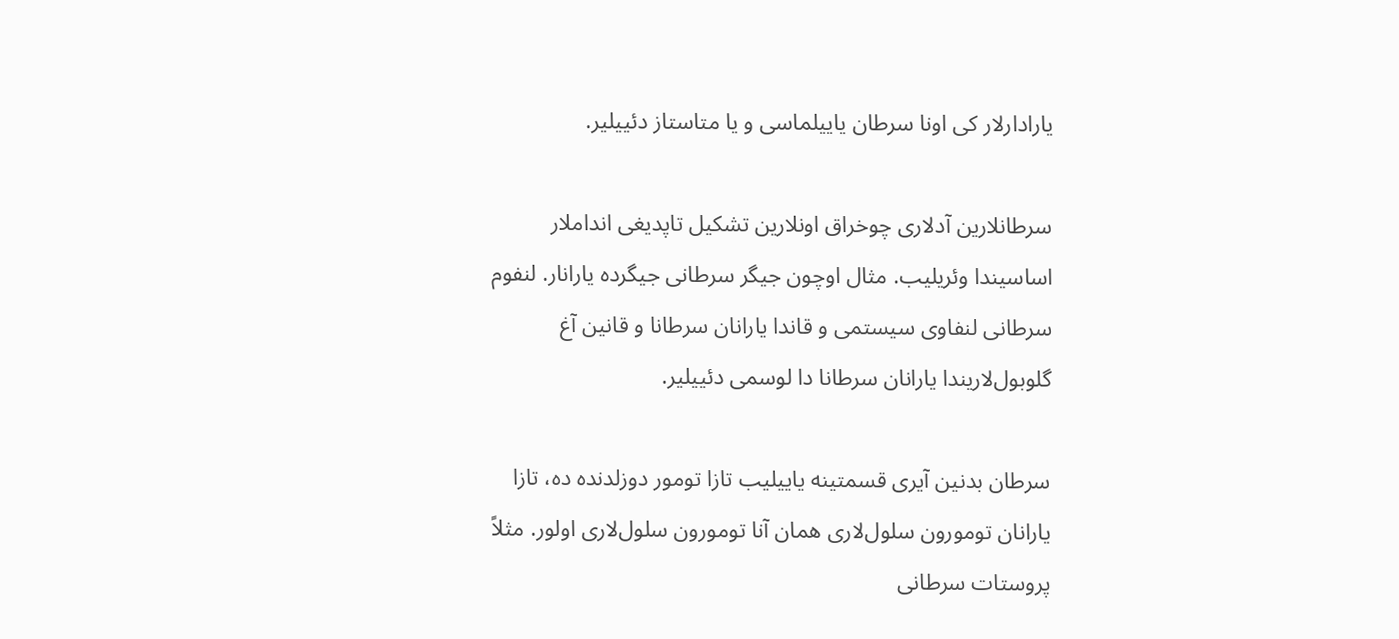یارادارلار كی اونا سرطان یاییلماسی و یا متاستاز دئییلیر.

سرطانلارین آدلاری چوخراق اونلارین تشكیل تاپدیغی انداملار اساسیندا وئریلیب. مثال اوچون جیگر سرطانی جیگرده یارانار. لنفوم سرطانی لنفاوی سیستمی و قاندا یارانان سرطانا و قانین آغ گلوبول‌لاریندا یارانان سرطانا دا لوسمی دئییلیر.

سرطان بدنین آیری قسمتینه یاییلیب تازا تومور دوزلدنده ده، تازا یارانان تومورون سلول‌لاری همان آنا تومورون سلول‌لاری اولور. مثلاً پروستات سرطانی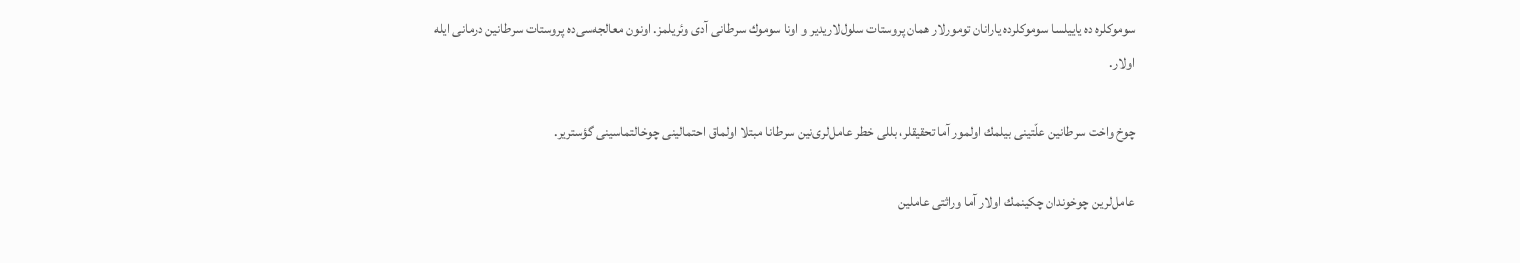سوموكلره ده یاییلسا سوموكلرده یارانان تومورلار همان پروستات سلول‌لاریدیر و اونا سوموك سرطانی آدی وئریلمز. اونون معالجه‌سی‌ده پروستات سرطانین درمانی ایله اولار.

چوخ واخت سرطانین علّتینی بیلمك اولمور آما تحقیقلر، بللی خطر عامل‌لری‌نین سرطانا مبتلا اولماق احتمالینی چوخالتماسینی گؤستریر.

عامل‌لرین چوخوندان چكینمك اولار آما وراثتی عاملین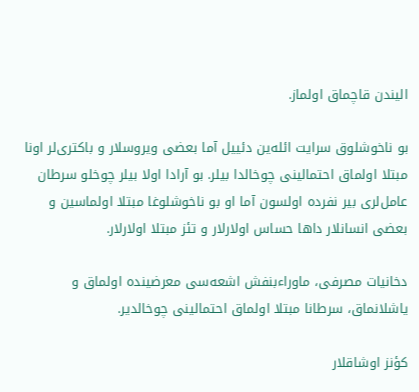الیندن قاچماق اولماز.

بو ناخوشلوق سرایت ائله‌ین دئییل آما بعضی ویروسلار و باكتری‌لر اونا مبتلا اولماق احتمالینی چوخالدا بیلر. بو آرادا اولا بیلر چوخلو سرطان عامل‌لری بیر نفرده اولسون آما او بو ناخوشلوغا مبتلا اولماسین و بعضی انسانلار داها حساس اولارلار و تئز مبتلا اولارلار.

دخانیات مصرفی، ماوراءبنفش اشعه‌سی معرضینده اولماق و یاشلانماق، سرطانا مبتلا اولماق احتمالینی چوخالدیر.

كؤنز اوشاقلار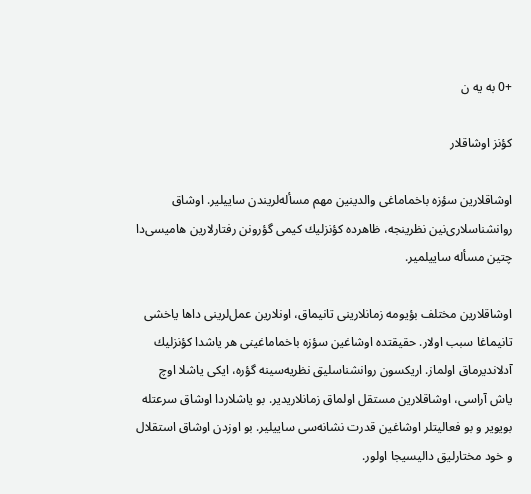+0 به یه ن

كؤنز اوشاقلار

اوشاقلارین سؤزه باخماماغی والدینین مهم مسأله‌لریندن ساییلیر. اوشاق روانشناسلاری‌نین نظرینجه، ظاهرده كؤنزلیك كیمی گؤرونن رفتارلارین هامیسی‌دا چتین مسأله ساییلمیر.

اوشاقلارین مختلف بؤیومه زمانلارینی تانیماق، اونلارین عمل‌لرینی داها یاخشی تانیماغا سبب اولار. حقیقتده اوشاغین سؤزه باخماماغینی هر یاشدا كؤنزلیك آدلاندیرماق اولماز. اریكسون روانشناسلیق نظریه‌سینه گؤره، ایكی یاشلا اوچ یاش آراسی، اوشاقلارین مستقل اولماق زمانلاریدیر. بو یاشلاردا اوشاق سرعتله بویویر و بو فعالیتلر اوشاغین قدرت نشانه‌سی ساییلیر. بو اوزدن اوشاق استقلال و خود مختارلیق دالیسیجا اولور.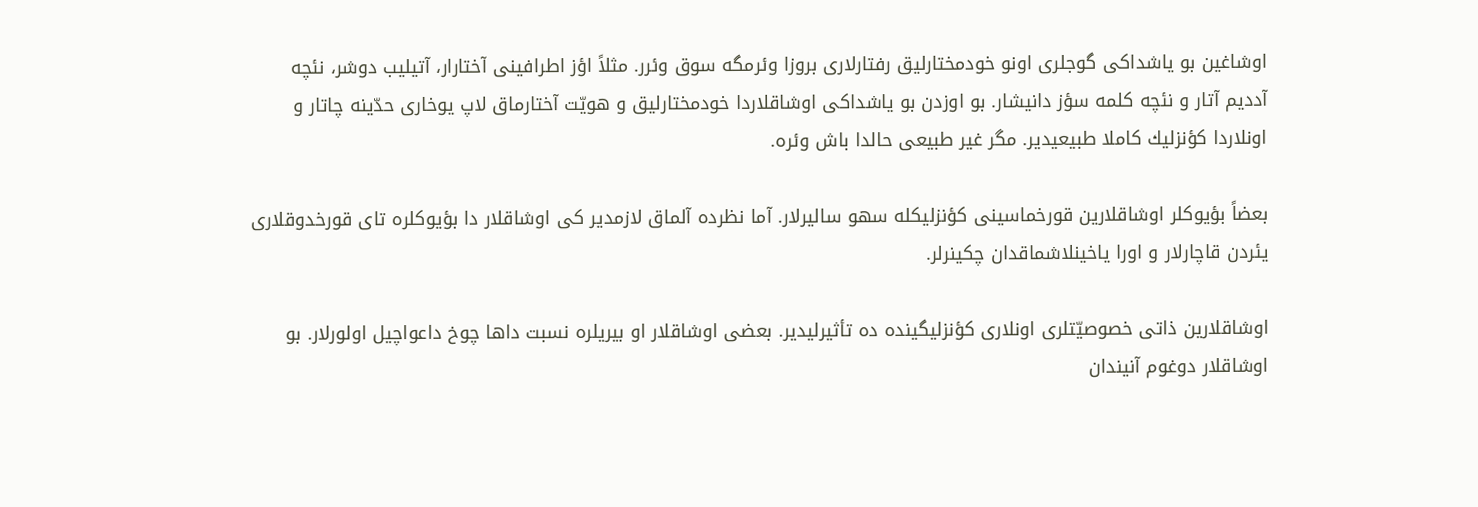اوشاغین بو یاشداكی گوجلری اونو خودمختارلیق رفتارلاری بروزا وئرمگه سوق وئرر. مثلاً اؤز اطرافینی آختارار، آتیلیب دوشر، نئچه آددیم آتار و نئچه كلمه سؤز دانیشار. بو اوزدن بو یاشداكی اوشاقلاردا خودمختارلیق و هویّت آختارماق لاپ یوخاری حدّینه چاتار و اونلاردا كؤنزلیك كاملا طبیعیدیر. مگر غیر طبیعی حالدا باش وئره.

بعضاً بؤیوكلر اوشاقلارین قورخماسینی كؤنزلیكله سهو سالیرلار. آما نظرده آلماق لازمدیر كی اوشاقلار دا بؤیوكلره تای قورخدوقلاری یئردن قاچارلار و اورا یاخینلاشماقدان چكینرلر.

اوشاقلارین ذاتی خصوصیّتلری اونلاری كؤنزلیگینده ده تأثیرلیدیر. بعضی اوشاقلار او بیریلره نسبت داها چوخ داعواچیل اولورلار. بو اوشاقلار دوغوم آنیندان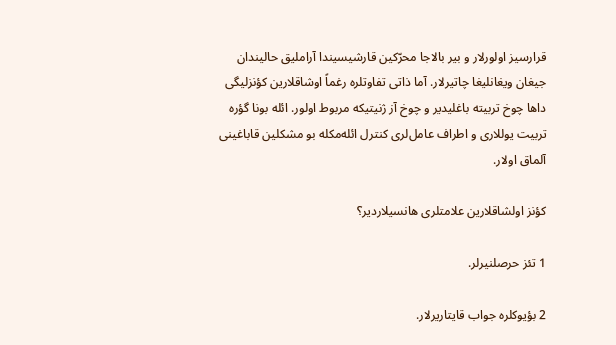قرارسیز اولورلار و بیر بالاجا محرّكین قارشیسیندا آراملیق حالیندان جیغان ویغانلیغا چاتیرلار. آما ذاتی تفاوتلره رغماً اوشاقلارین كؤنزلیگی داها چوخ تربیته باغلیدیر و چوخ آز ژنیتیكه مربوط اولور. ائله بونا گؤره تربیت یوللاری و اطراف عامل‌لری كنترل ائله‌مكله بو مشكلین قاباغینی آلماق اولار.

كؤنز اولشاقلارین علامتلری هانسیلاردیر؟

1 تئز حرصلنیرلر.

2 بؤیوكلره جواب قایتاریرلار.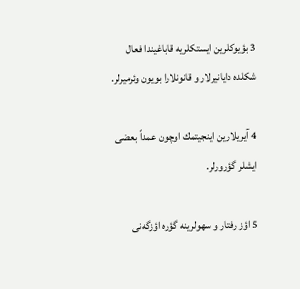3 بؤیوكلرین ایستكلریه قاباغیندا فعال شكلده دایانیرلار و قانونلارا بویون وئرمیرلر.

4 آیریلارین اینجیتمك اوچون عمداً بعضی ایشلر گؤرورلر.

5 اؤز رفتار و سهولرینه گؤره اؤزگه‌نی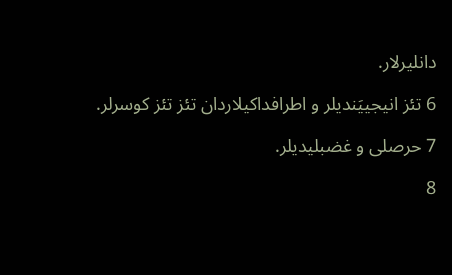دانلیرلار.

6 تئز انیجییَندیلر و اطرافداكیلاردان تئز تئز كوسرلر.

7 حرصلی و غضبلیدیلر.

8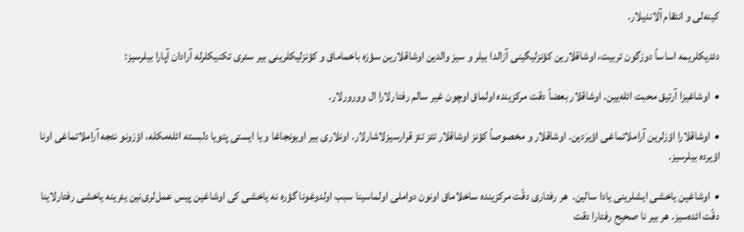كینه‌لی و انتقام آلاندیلار.

دئدیكلریمه اساساً دوزگون تربیت، اوشاقلارین كؤنزلیگینی آزالدا بیلر و سیز والدین اوشاقلارین سؤزه باخماماق و كؤنزلیكلرینی بیر سئری تكنیكلرله آرادان آپارا بیلرسیز:

•  اوشاغیزا آرتیق محبت ائله‌یین. اوشاقلار بعضاً دقت مركزینده اولماق اوچون غیر سالم رفتارلارا ال وورورلار.

•  اوشاقلارا اؤزلرین آراملاتماغی اؤیرَدین. اوشاقلار و مخصوصاً كؤنز اوشاقلار تئز تئز قرارسیزلاشارلار. اونلاری بیر اویونجاغا و یا ایستی پتویا دلبسته ائله‌مكله، اؤزونو نئجه آراملاتماغی اونا اؤیرده بیلرسیز.

•  اوشاغین یاخشی ایشلرینی یادا سالین.  هر رفتاری دقّت مركزینده ساخلاماق اونون دواملی اولماسینا سبب اولدوغونا گؤره نه یاخشی كی اوشاغین پیس عمل‌لری‌نین یئرینه یاخشی رفتارلاینا دقّت ائده‌سیز. هر بیر نا صحیح رفتارا دقت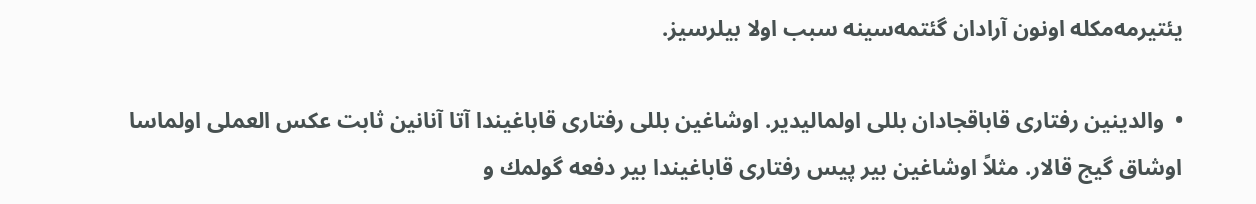یئتیرمه‌مكله اونون آرادان گئتمه‌سینه سبب اولا بیلرسیز.

•  والدینین رفتاری قاباقجادان بللی اولمالیدیر. اوشاغین بللی رفتاری قاباغیندا آتا آنانین ثابت عكس العملی اولماسا اوشاق گیج قالار. مثلاً اوشاغین بیر پیس رفتاری قاباغیندا بیر دفعه گولمك و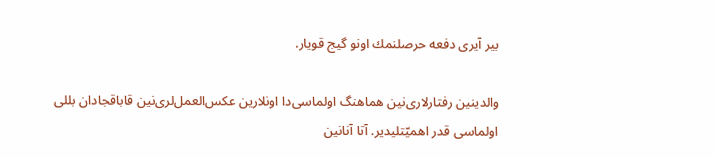بیر آیری دفعه حرصلنمك اونو گیج قویار.

والدینین رفتارلاری‌نین هماهنگ اولماسی‌دا اونلارین عكس‌العمل‌لری‌نین قاباقجادان بللی اولماسی قدر اهمیّتلیدیر. آتا آنانین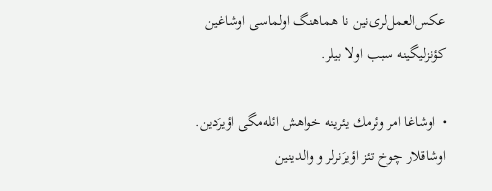عكس‌العمل‌لری‌نین نا هماهنگ اولماسی اوشاغین كؤنزلیگینه سبب اولا بیلر.

•  اوشاغا امر وئرمك یئرینه خواهش ائله‌مگی اؤیرَدین. اوشاقلار چوخ تئز اؤیرَنرلر و والدینین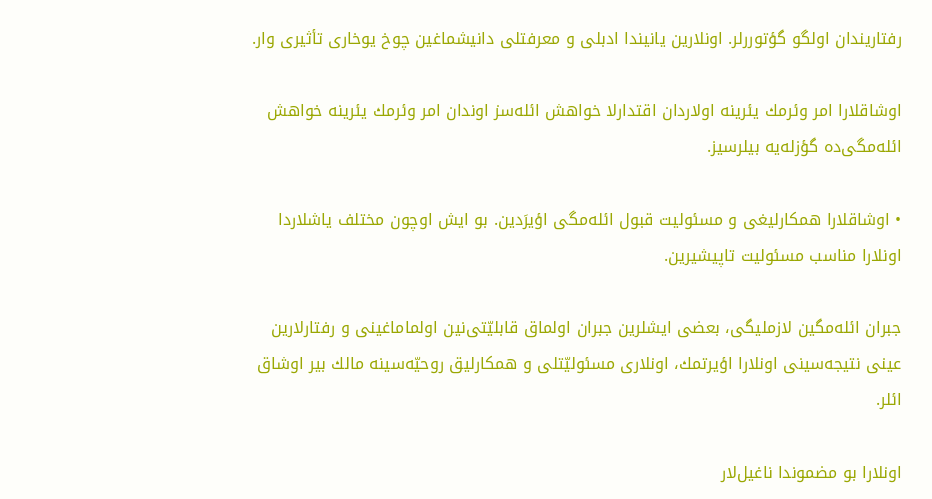رفتاریندان اولگو گؤتوررلر. اونلارین یانیندا ادبلی و معرفتلی دانیشماغین چوخ یوخاری تأثیری وار.

اوشاقلارا امر وئرمك یئرینه اولاردان اقتدارلا خواهش ائله‌سز اوندان امر وئرمك یئرینه خواهش ائله‌مگی‌ده گؤزله‌یه‌ بیلرسیز.

• اوشاقلارا همكارلیغی و مسئولیت قبول ائله‌مگی اؤیرَدین. بو ایش اوچون مختلف یاشلاردا اونلارا مناسب مسئولیت تاپیشیرین.

جبران ائله‌مگین لازملیگی، بعضی ایشلرین جبران اولماق قابلیّتی‌نین اولماماغینی و رفتارلارین عینی نتیجه‌سینی اونلارا اؤیرتمك، اونلاری مسئولیّتلی و همكارلیق روحیّه‌سینه مالك بیر اوشاق ائلر.

اونلارا بو مضموندا ناغیل‌لار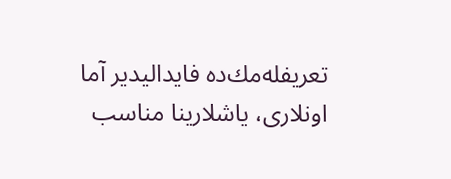تعریفله‌مك‌ده فایدالیدیر آما اونلاری، یاشلارینا مناسب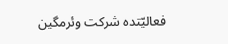فعالیّتده شركت وئرمگین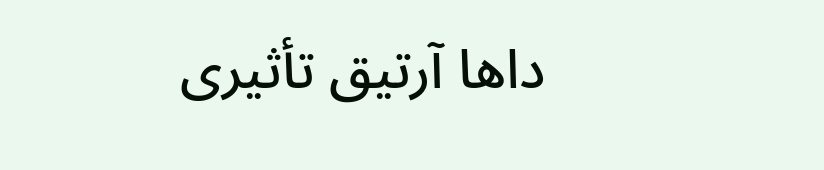داها آرتیق تأثیری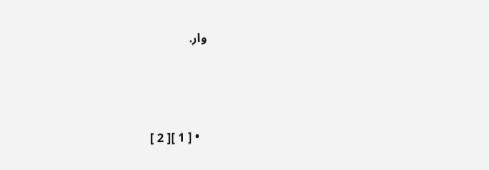وار.



  • [ 1 ][ 2 ]